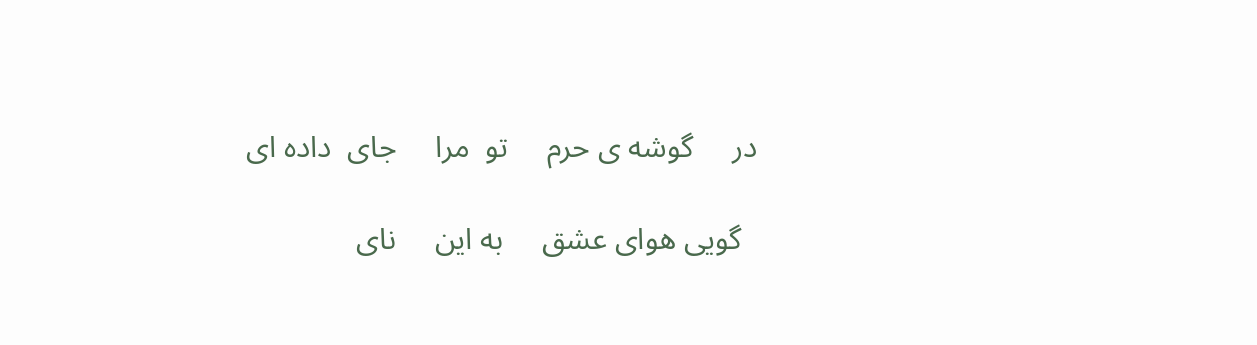در     گوشه ی حرم     تو  مرا     جای  داده ای

  گویی هوای عشق     به این     نای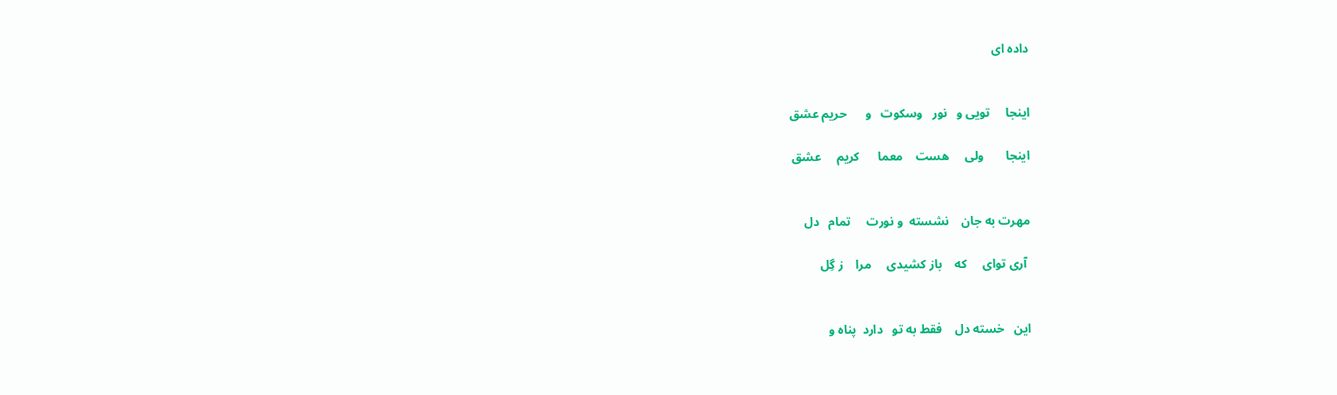داده ای


اینجا     تویی و   نور   وسکوت   و      حریم عشق

اینجا       ولی     هست    معما      کریم     عشق


مهرت به جان    نشسته  و نورت     تمام   دل

 آری توای     که    باز کشیدی     مرا    ز گِل


این   خسته دل    فقط به تو   دارد  پناه و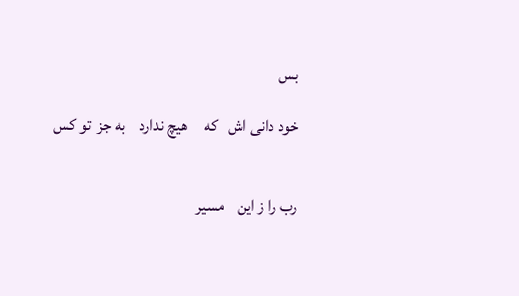بس

خود دانی اش   که     هیچ ندارد    به جز  تو کس


رب را ز این    مسیر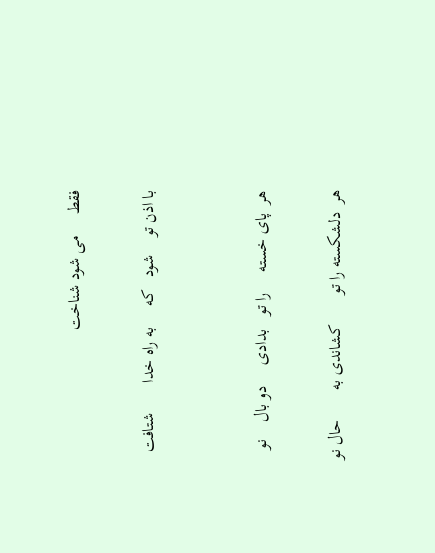فقط     می شود شناخت

با اذن تو    شود   که     به راه خدا       شتافت


هر  پای خسته     را تو   بدادی     دو بال    نو

هر  دلشکسته را تو       کشاندی به       حال نو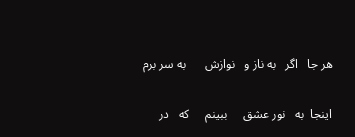هر جا   اگر   به ناز و   نوازش      به سر برم

اینجا  به   نور عشق     ببینم     که   در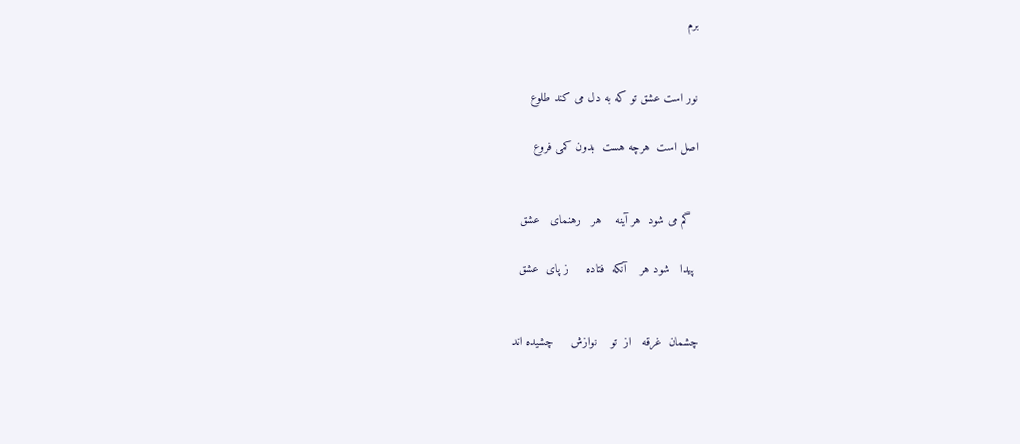برم


نور است عشق تو که به دل می کند طلوع

اصل است  هرچه هست  بدون کمی فروع


  گم می شود  هر آینه    هر   رهنمای   عشق

 پیدا   شود هر    آنکه  فتاده     ز پای  عشق


چشمان  غرقه   از  تو    نوازش     چشیده اند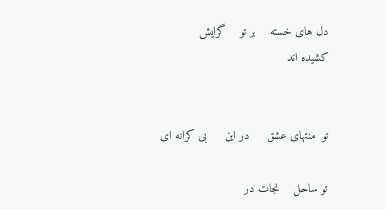دل های خسته    بر تو    گرایش     کشیده اند


تو  منتهای عشق     در این     بی کرانه ای

تو ساحل    نجات در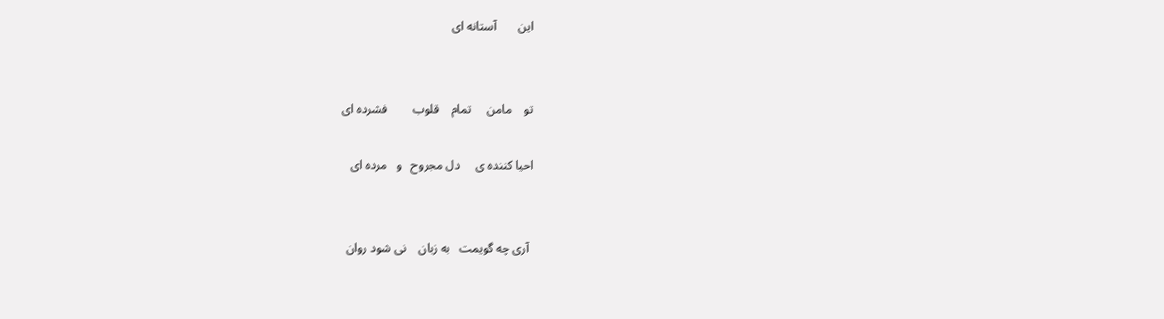این       آستانه ای


تو    مامن     تمام    قلوب        فشرده ای

احیا کننده ی     دل مجروح   و   مرده ای


 آری چه گویمت   به زبان    نی شود روان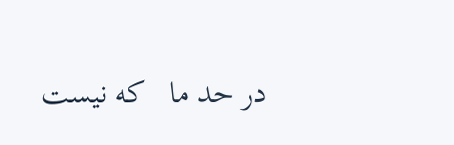در حد ما   که نیست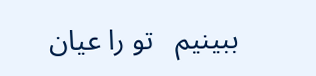ببینیم   تو را عیان